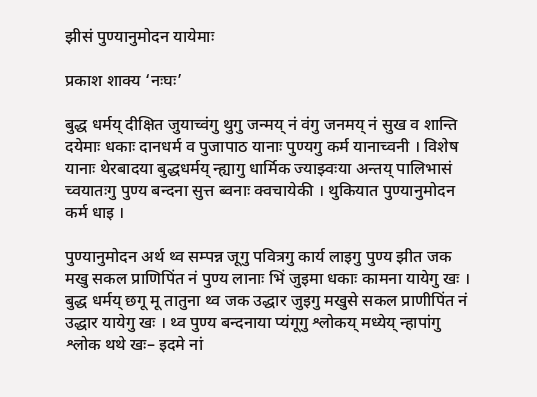झीसं पुण्यानुमोदन यायेमाः

प्रकाश शाक्य ‘नःघः’

बुद्ध धर्मय् दीक्षित जुयाच्वंगु थुगु जन्मय् नं वंगु जनमय् नं सुख व शान्ति दयेमाः धकाः दानधर्म व पुजापाठ यानाः पुण्यगु कर्म यानाच्वनी । विशेष यानाः थेरबादया बुद्धधर्मय् न्ह्यागु धार्मिक ज्याझ्वःया अन्तय् पालिभासं च्वयातःगु पुण्य बन्दना सुत्त ब्वनाः क्वचायेकी । थुकियात पुण्यानुमोदन कर्म धाइ ।

पुण्यानुमोदन अर्थ थ्व सम्पन्न जूगु पवित्रगु कार्य लाइगु पुण्य झीत जक मखु सकल प्राणिपिंत नं पुण्य लानाः भिं जुइमा धकाः कामना यायेगु खः । बुद्ध धर्मय् छगू मू तातुना थ्व जक उद्धार जुइगु मखुसे सकल प्राणीपिंत नं उद्धार यायेगु खः । थ्व पुण्य बन्दनाया प्यंगूगु श्लोकय् मध्येय् न्हापांगु श्लोक थथे खः– इदमे नां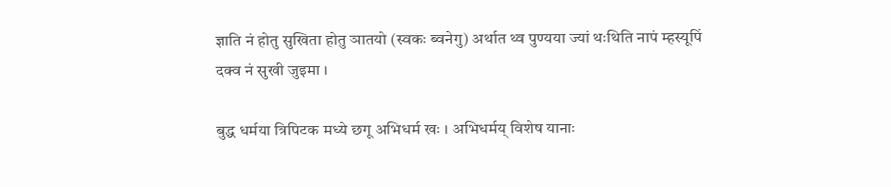ज्ञाति नं होतु सुखिता होतु ञातयो (स्वकः ब्वनेगु) अर्थात थ्व पुण्यया ज्यां थःथिति नापं म्हस्यूपिं दक्व नं सुखी जुइमा ।

बुद्ध धर्मया त्रिपिटक मध्ये छगू अभिधर्म खः । अभिधर्मय् विशेष यानाः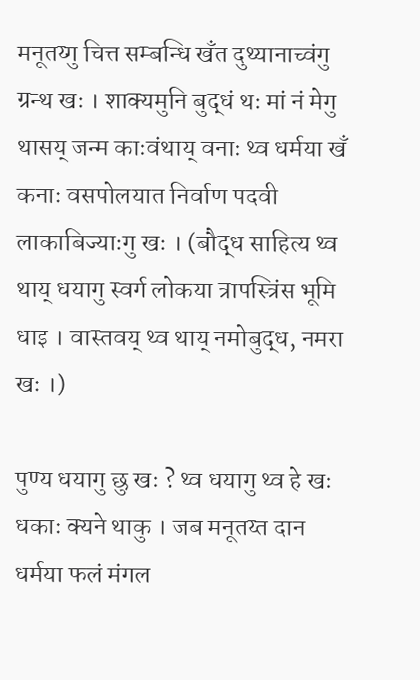मनूतय्गु चित्त सम्बन्धि खँत दुथ्यानाच्वंगु ग्रन्थ खः । शाक्यमुनि बुद्धं थः मां नं मेगु थासय् जन्म काःवंथाय् वनाः थ्व धर्मया खँ कनाः वसपोलयात निर्वाण पदवी लाकाबिज्याःगु खः । (बौद्ध साहित्य थ्व थाय् धयागु स्वर्ग लोकया त्रापस्त्रिंस भूमि धाइ । वास्तवय् थ्व थाय् नमोबुद्ध, नमरा खः ।)

पुण्य धयागु छु खः ? थ्व धयागु थ्व हे खः धकाः क्यने थाकु । जब मनूतय्त दान धर्मया फलं मंगल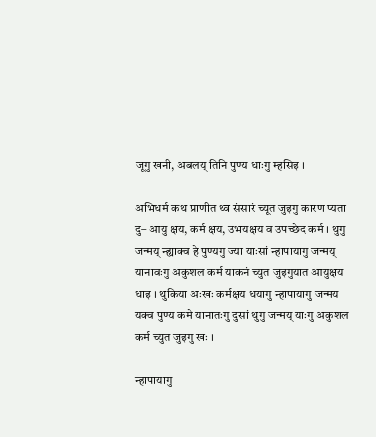जूगु खनी, अबलय् तिनि पुण्य धाःगु म्हसिइ ।

अभिधर्म कथ प्राणीत थ्व संसारं च्यूत जुइगु कारण प्यता दु– आयु क्षय, कर्म क्षय, उभयक्षय व उपच्छेद कर्म । थुगु जन्मय् न्ह्याक्व हे पुण्यगु ज्या याःसां न्हापायागु जन्मय् यानावःगु अकुशल कर्म याकनं च्युत जुइगुयात आयुक्षय धाइ । थुकिया अःखः कर्मक्षय धयागु न्हापायागु जन्मय यक्व पुण्य कमे यानातःगु दुसां थुगु जन्मय् याःगु अकुशल कर्म च्युत जुइगु खः ।

न्हापायागु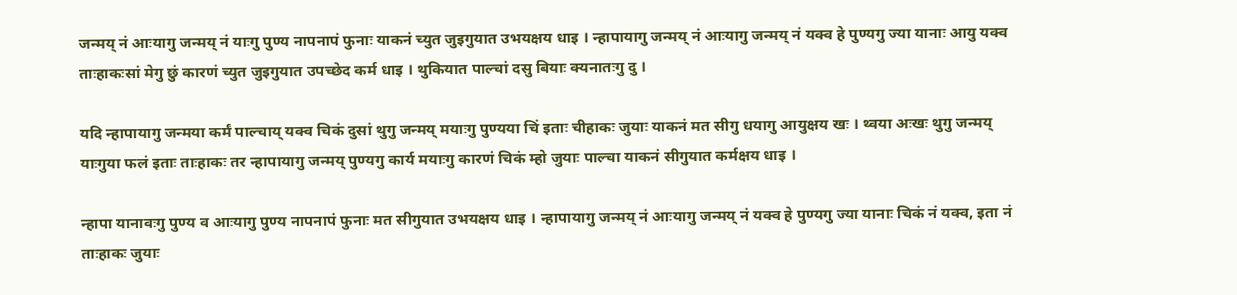जन्मय् नं आःयागु जन्मय् नं याःगु पुण्य नापनापं फुनाः याकनं च्युत जुइगुयात उभयक्षय धाइ । न्हापायागु जन्मय् नं आःयागु जन्मय् नं यक्व हे पुण्यगु ज्या यानाः आयु यक्व ताःहाकःसां मेगु छुं कारणं च्युत जुइगुयात उपच्छेद कर्म धाइ । थुकियात पाल्चां दसु बियाः क्यनातःगु दु ।

यदि न्हापायागु जन्मया कर्मं पाल्चाय् यक्व चिकं दुसां थुगु जन्मय् मयाःगु पुण्यया चिं इताः चीहाकः जुयाः याकनं मत सीगु धयागु आयुक्षय खः । थ्वया अःखः थुगु जन्मय् याःगुया फलं इताः ताःहाकः तर न्हापायागु जन्मय् पुण्यगु कार्य मयाःगु कारणं चिकं म्हो जुयाः पाल्चा याकनं सीगुयात कर्मक्षय धाइ ।

न्हापा यानावःगु पुण्य व आःयागु पुण्य नापनापं फुनाः मत सीगुयात उभयक्षय धाइ । न्हापायागु जन्मय् नं आःयागु जन्मय् नं यक्व हे पुण्यगु ज्या यानाः चिकं नं यक्व, इता नं ताःहाकः जुयाः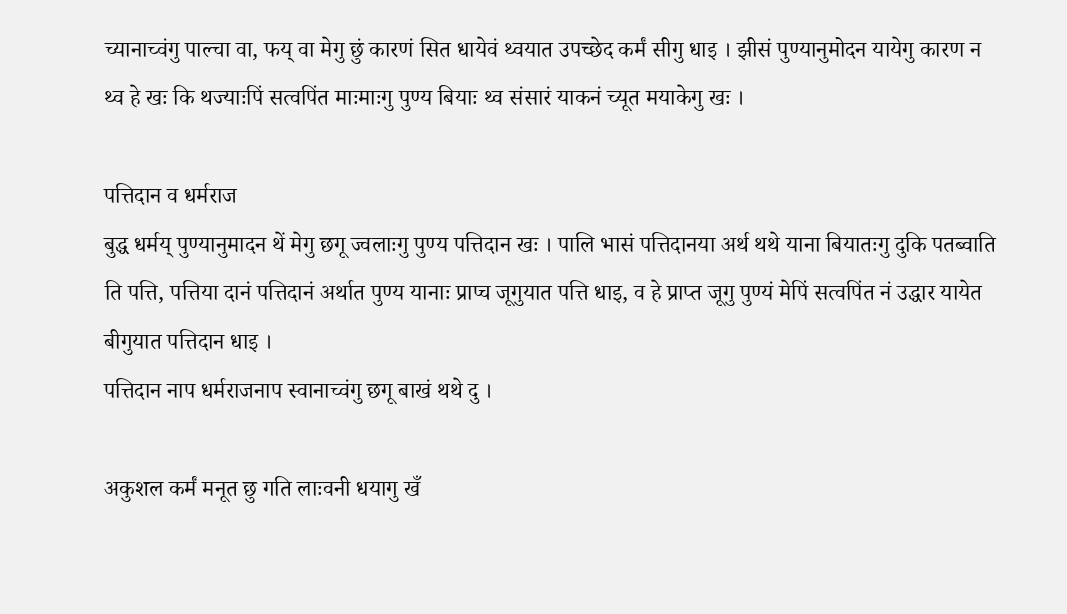च्यानाच्वंगु पाल्चा वा, फय् वा मेगु छुं कारणं सित धायेवं थ्वयात उपच्छेद कर्मं सीगु धाइ । झीसं पुण्यानुमोदन यायेगु कारण न थ्व हे खः कि थज्याःपिं सत्वपिंत माःमाःगु पुण्य बियाः थ्व संसारं याकनं च्यूत मयाकेगु खः ।

पत्तिदान व धर्मराज
बुद्ध धर्मय् पुण्यानुमादन थें मेगु छगू ज्वलाःगु पुण्य पत्तिदान खः । पालि भासं पत्तिदानया अर्थ थथे याना बियातःगु दुकि पतब्वाति ति पत्ति, पत्तिया दानं पत्तिदानं अर्थात पुण्य यानाः प्राप्च जूगुयात पत्ति धाइ, व हे प्राप्त जूगु पुण्यं मेपिं सत्वपिंत नं उद्धार यायेत बीगुयात पत्तिदान धाइ ।
पत्तिदान नाप धर्मराजनाप स्वानाच्वंगु छगू बाखं थथे दु ।

अकुशल कर्मं मनूत छु गति लाःवनी धयागु खँ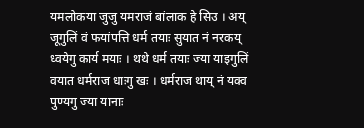यमलोकया जुजु यमराजं बांलाक हे सिउ । अय् जूगुलिं वं फयांपत्ति धर्म तयाः सुयात नं नरकय् ध्वयेगु कार्य मयाः । थथे धर्म तयाः ज्या याइगुलिं वयात धर्मराज धाःगु खः । धर्मराज थाय् नं यक्व पुण्यगु ज्या यानाः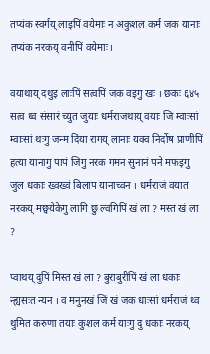तप्यंक स्वर्गय् लाइपिं वयेमाः न अकुशल कर्म जक यानाः तप्यंक नरकय् वनीपिं वयेमाः।

वयाथाय् दथुइ लाःपिं सत्वपिं जक वइगु खः । छकः ६४५ सत्व थ्व संसारं च्युत जुयाः धर्मराजथाय् वयाः जि म्वाःसां म्वाःसां थःगु जन्म दिंया रागय् लानाः यक्व निर्दोष प्राणीपिं हत्या यानागु पापं जिगु नरक गमन सुनानं पने मफइगु जुल धकाः ख्वख्वं बिलाप यानाच्वन । धर्मराजं वयात नरकय् मछ्वयेकेगु लागि छु ल्वगिपिं खं ला ? मस्त खं ला ?

प्वाथय् दुपिं मिस्त खं ला ? बुराबुरीपिं खं ला धकाः न्ह्यसःत न्यन । व मनुनखं जिं खं जक धाःसां धर्मराजं थ्व थुमित करुणा तयाः कुशल कर्म याःगु दु धकाः नरकय्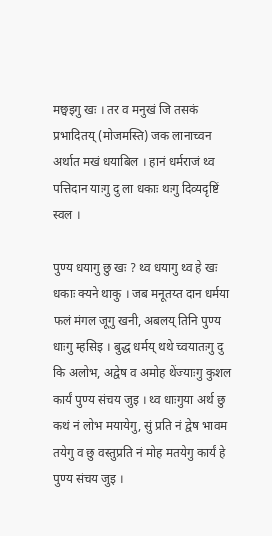मछ्वइगु खः । तर व मनुखं जि तसकं प्रभादितय् (मोजमस्ति) जक लानाच्वन अर्थात मखं धयाबिल । हानं धर्मराजं थ्व पत्तिदान याःगु दु ला धकाः थःगु दिव्यदृष्टिं स्वल ।

पुण्य धयागु छु खः ? थ्व धयागु थ्व हे खः धकाः क्यने थाकु । जब मनूतय्त दान धर्मया फलं मंगल जूगु खनी, अबलय् तिनि पुण्य धाःगु म्हसिइ । बुद्ध धर्मय् थथे च्वयातःगु दु कि अलोभ, अद्वेष व अमोह थेंज्याःगु कुशल कार्यं पुण्य संचय जुइ । थ्व धाःगुया अर्थ छु कथं नं लोभ मयायेगु, सुं प्रति नं द्वेष भावम तयेगु व छु वस्तुप्रति नं मोह मतयेगु कार्यं हे पुण्य संचय जुइ ।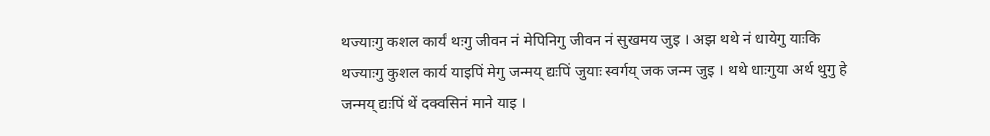थज्याःगु कशल कार्यं थःगु जीवन नं मेपिनिगु जीवन नं सुखमय जुइ । अझ थथे नं धायेगु याःकि थज्याःगु कुशल कार्य याइपिं मेगु जन्मय् द्यःपिं जुयाः स्वर्गय् जक जन्म जुइ । थथे धाःगुया अर्थ थुगु हे जन्मय् द्यःपिं थें दक्वसिनं माने याइ ।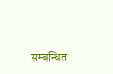सम्बन्धित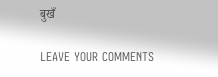बुखँ

LEAVE YOUR COMMENTS